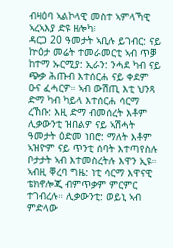ብዛዕባ ኣልኮላዊ መስተ ኣምላኻዊ ኣረኣእያ ድዩ ዘሎካ፧
ዳርጋ 20 ዓመታት ኣቢሉ ይገብር: ናይ ኵዕታ መሬት ተመራመርቲ ኣብ ጥቓ ከተማ ኡርሚያ: ኢራን: ንሓደ ካብ ናይ ጭቃ ሕጡብ እተሰርሐ ናይ ቀደም ዑና ፈሓርዎ። ኣብ ውሽጢ እቲ ህንጻ ድማ ካብ ካይላ እተሰርሐ ሳርማ ረኸቡ: እዚ ድማ ብመሰረት እቶም ሊቃውንቲ ዝበልዎ ናይ ኣሽሓት ዓመታት ዕድመ ነበሮ: ማለት እቶም ኣዝዮም ናይ ጥንቲ ሰባት እተጣየስሉ ቦታታት ኣብ እተመስረትሉ እዋን ኢዩ። ኣብዚ ቐረባ ግዜ: ነቲ ሳርማ እዋናዊ ቴክኖሎጂ ብምጥቃም ምርምር ተገብረሉ። ሊቃውንቲ: ወይኒ ኣብ ምድላው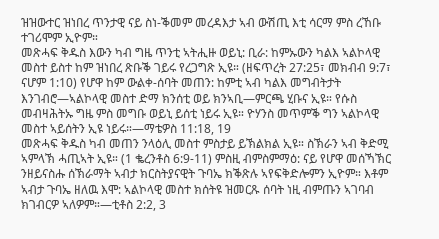ዝዝውተር ዝነበረ ጥንታዊ ናይ ስነ-ቕመም መረዳእታ ኣብ ውሽጢ እቲ ሳርማ ምስ ረኸቡ ተገሪሞም ኢዮም።
መጽሓፍ ቅዱስ እውን ካብ ግዜ ጥንቲ ኣትሒዙ ወይኒ: ቢራ: ከምኡውን ካልእ ኣልኮላዊ መስተ ይስተ ከም ዝነበረ ጽቡቕ ገይሩ የረጋግጽ ኢዩ። (ዘፍጥረት 27:25፣ መክብብ 9:7፣ ናሆም 1:10) የሆዋ ከም ውልቀ-ሰባት መጠን: ከምቲ ኣብ ካልእ መግብትታት እንገብሮ—ኣልኮላዊ መስተ ድማ ክንሰቲ ወይ ክንኣቢ—ምርጫ ሂቡና ኢዩ። የሱስ መብዛሕትኡ ግዜ ምስ መግቡ ወይኒ ይሰቲ ነይሩ ኢዩ። ዮሃንስ መጥምቕ ግን ኣልኮላዊ መስተ ኣይሰትን ኢዩ ነይሩ።—ማቴዎስ 11:18, 19
መጽሓፍ ቅዱስ ካብ መጠን ንላዕሊ መስተ ምስታይ ይኽልክል ኢዩ። ስኽራን ኣብ ቅድሚ ኣምላኽ ሓጢኣት ኢዩ። (1 ቈረንቶስ 6:9-11) ምስዚ ብምስምማዕ: ናይ የሆዋ መሰኻኽር ንዘይናስሑ ሰኽራማት ኣብታ ክርስትያናዊት ጉባኤ ክቕጽሉ ኣየፍቅድሎምን ኢዮም። እቶም ኣብታ ጉባኤ ዘለዉ እሞ: ኣልኮላዊ መስተ ክሰትዩ ዝመርጹ ሰባት ነዚ ብምጡን ኣገባብ ክገብርዎ ኣለዎም።—ቲቶስ 2:2, 3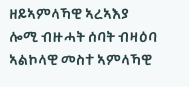ዘይኣምላኻዊ ኣረኣእያ
ሎሚ ብዙሓት ሰባት ብዛዕባ ኣልኮላዊ መስተ ኣምላኻዊ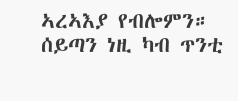ኣረኣእያ የብሎምን። ሰይጣን ነዚ ካብ ጥንቲ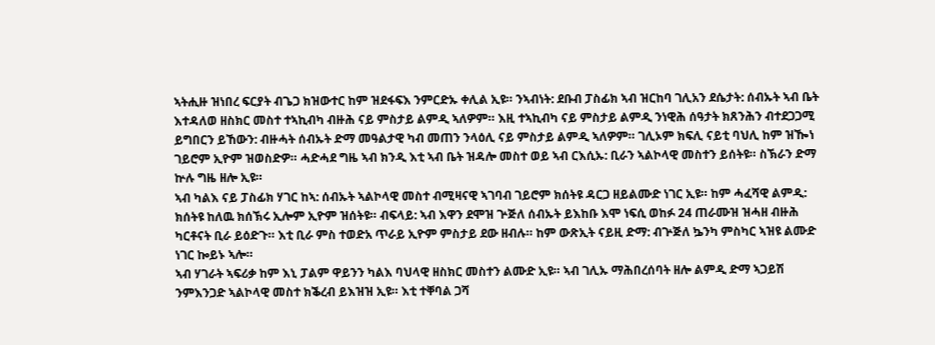ኣትሒዙ ዝነበረ ፍርያት ብጌጋ ክዝውተር ከም ዝደፋፍእ ንምርድኡ ቀሊል ኢዩ። ንኣብነት: ደቡብ ፓስፊክ ኣብ ዝርከባ ገሊአን ደሴታት: ሰብኡት ኣብ ቤት እተዳለወ ዘስክር መስተ ተኣኪብካ ብዙሕ ናይ ምስታይ ልምዲ ኣለዎም። እዚ ተኣኪብካ ናይ ምስታይ ልምዲ ንነዊሕ ሰዓታት ክጸንሕን ብተደጋጋሚ ይግበርን ይኸውን: ብዙሓት ሰብኡት ድማ መዓልታዊ ካብ መጠን ንላዕሊ ናይ ምስታይ ልምዲ ኣለዎም። ገሊኦም ክፍሊ ናይቲ ባህሊ ከም ዝዀነ ገይሮም ኢዮም ዝወስድዎ። ሓድሓደ ግዜ ኣብ ክንዲ እቲ ኣብ ቤት ዝዳሎ መስተ ወይ ኣብ ርእሲኡ: ቢራን ኣልኮላዊ መስተን ይሰትዩ። ስኽራን ድማ ኵሉ ግዜ ዘሎ ኢዩ።
ኣብ ካልእ ናይ ፓስፊክ ሃገር ከኣ: ሰብኡት ኣልኮላዊ መስተ ብሚዛናዊ ኣገባብ ገይሮም ክሰትዩ ዳርጋ ዘይልሙድ ነገር ኢዩ። ከም ሓፈሻዊ ልምዲ: ክሰትዩ ከለዉ ክሰኽሩ ኢሎም ኢዮም ዝሰትዩ። ብፍላይ: ኣብ እዋን ደሞዝ ጕጅለ ሰብኡት ይእከቡ እሞ ነፍሲ ወከፉ 24 ጠራሙዝ ዝሓዘ ብዙሕ ካርቶናት ቢራ ይዕድጉ። እቲ ቢራ ምስ ተወድአ ጥራይ ኢዮም ምስታይ ደው ዘብሉ። ከም ውጽኢት ናይዚ ድማ: ብጕጅለ ኴንካ ምስካር ኣዝዩ ልሙድ ነገር ኰይኑ ኣሎ።
ኣብ ሃገራት ኣፍሪቃ ከም እኒ ፓልም ዋይንን ካልእ ባህላዊ ዘስክር መስተን ልሙድ ኢዩ። ኣብ ገሊኡ ማሕበረሰባት ዘሎ ልምዲ ድማ ኣጋይሽ ንምእንጋድ ኣልኮላዊ መስተ ክቕረብ ይእዝዝ ኢዩ። እቲ ተቐባል ጋሻ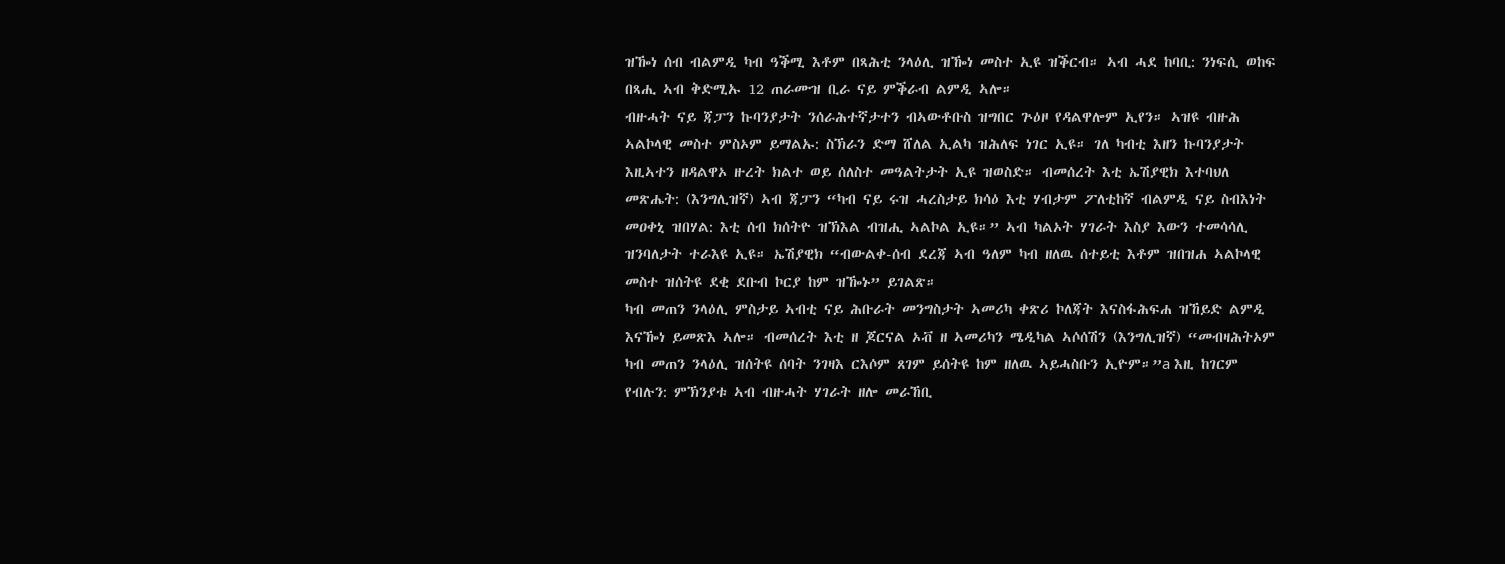ዝዀነ ሰብ ብልምዲ ካብ ዓቕሚ እቶም በጻሕቲ ንላዕሊ ዝዀነ መስተ ኢዩ ዝቕርብ። ኣብ ሓደ ከባቢ: ንነፍሲ ወከፍ በጻሒ ኣብ ቅድሚኡ 12 ጠራሙዝ ቢራ ናይ ምቕራብ ልምዲ ኣሎ።
ብዙሓት ናይ ጃፓን ኩባንያታት ንሰራሕተኛታተን ብኣውቶቡስ ዝግበር ጕዕዞ የዳልዋሎም ኢየን። ኣዝዩ ብዙሕ ኣልኮላዊ መስተ ምስኦም ይማልኡ: ስኽራን ድማ ሸለል ኢልካ ዝሕለፍ ነገር ኢዩ። ገለ ካብቲ እዘን ኩባንያታት እዚኣተን ዘዳልዋኦ ዙረት ክልተ ወይ ሰለስተ መዓልትታት ኢዩ ዝወስድ። ብመሰረት እቲ ኤሽያዊክ እተባህለ መጽሔት: (እንግሊዝኛ) ኣብ ጃፓን “ካብ ናይ ሩዝ ሓረስታይ ክሳዕ እቲ ሃብታም ፖለቲከኛ ብልምዲ ናይ ስብእነት መዐቀኒ ዝበሃል: እቲ ሰብ ክሰትዮ ዝኽእል ብዝሒ ኣልኮል ኢዩ።” ኣብ ካልኦት ሃገራት እስያ እውን ተመሳሳሊ ዝንባለታት ተራእዩ ኢዩ። ኤሽያዊክ “ብውልቀ-ሰብ ደረጃ ኣብ ዓለም ካብ ዘለዉ ሰተይቲ እቶም ዝበዝሐ ኣልኮላዊ መስተ ዝሰትዩ ደቂ ደቡብ ኮርያ ከም ዝዀኑ” ይገልጽ።
ካብ መጠን ንላዕሊ ምስታይ ኣብቲ ናይ ሕቡራት መንግስታት ኣመሪካ ቀጽሪ ኮለጃት እናስፋሕፍሐ ዝኸይድ ልምዲ እናዀነ ይመጽእ ኣሎ። ብመሰረት እቲ ዘ ጆርናል ኦቭ ዘ ኣመሪካን ሜዲካል ኣሶሰሽን (እንግሊዝኛ) “መብዛሕትኦም ካብ መጠን ንላዕሊ ዝሰትዩ ሰባት ንገዛእ ርእሶም ጸገም ይሰትዩ ከም ዘለዉ ኣይሓስቡን ኢዮም።”a እዚ ከገርም የብሉን: ምኽንያቱ ኣብ ብዙሓት ሃገራት ዘሎ መራኸቢ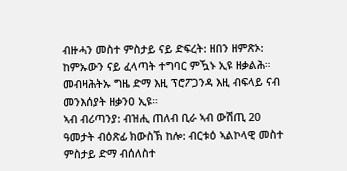ብዙሓን መስተ ምስታይ ናይ ድፍረት: ዘበን ዘምጽኦ: ከምኡውን ናይ ፈላጣት ተግባር ምዃኑ ኢዩ ዘቃልሕ። መብዛሕትኡ ግዜ ድማ እዚ ፕሮፖጋንዳ እዚ ብፍላይ ናብ መንእሰያት ዘቃንዐ ኢዩ።
ኣብ ብሪጣንያ: ብዝሒ ጠለብ ቢራ ኣብ ውሽጢ 20 ዓመታት ብዕጽፊ ክውስኽ ከሎ: ብርቱዕ ኣልኮላዊ መስተ ምስታይ ድማ ብሰለስተ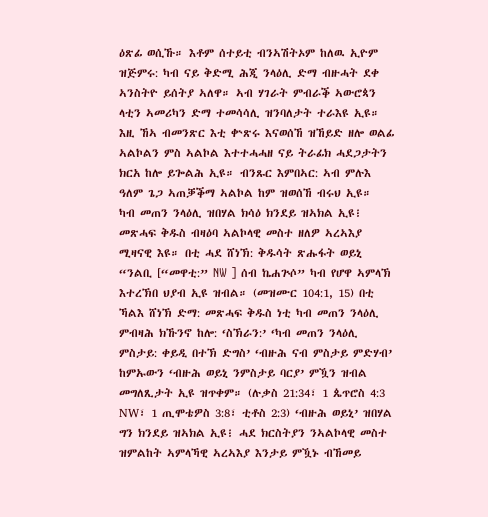ዕጽፊ ወሲኹ። እቶም ሰተይቲ ብንኣሽትኦም ከለዉ ኢዮም ዝጅምሩ: ካብ ናይ ቅድሚ ሕጂ ንላዕሊ ድማ ብዙሓት ደቀ ኣንስትዮ ይሰትያ ኣለዋ። ኣብ ሃገራት ምብራቕ ኣውሮጳን ላቲን ኣመሪካን ድማ ተመሳሳሊ ዝንባለታት ተራእዩ ኢዩ። እዚ ኸኣ ብመንጽር እቲ ቍጽሩ እናወሰኸ ዝኸይድ ዘሎ ወልፊ ኣልኮልን ምስ ኣልኮል እተተሓሓዘ ናይ ትራፊክ ሓደጋታትን ክርአ ከሎ ይጐልሕ ኢዩ። ብንጹር እምበኣር: ኣብ ምሉእ ዓለም ጌጋ ኣጠቓቕማ ኣልኮል ከም ዝወሰኸ ብሩህ ኢዩ።
ካብ መጠን ንላዕሊ ዝበሃል ክሳዕ ክንደይ ዝኣክል ኢዩ፧
መጽሓፍ ቅዱስ ብዛዕባ ኣልኮላዊ መስተ ዘለዎ ኣረኣእያ ሚዛናዊ እዩ። በቲ ሓደ ሸነኽ: ቅዱሳት ጽሑፋት ወይኒ “ንልቢ [“መዋቲ:” NW ] ሰብ ኬሐጕሶ” ካብ የሆዋ ኣምላኽ እተረኽበ ህያብ ኢዩ ዝብል። (መዝሙር 104:1, 15) በቲ ኻልእ ሸነኽ ድማ: መጽሓፍ ቅዱስ ነቲ ካብ መጠን ንላዕሊ ምብዛሕ ክኹንኖ ከሎ: ‘ስኽራን:’ ‘ካብ መጠን ንላዕሊ ምስታይ: ቀይዲ በተኽ ድግስ’ ‘ብዙሕ ናብ ምስታይ ምድሃብ’ ከምኡውን ‘ብዙሕ ወይኒ ንምስታይ ባርያ’ ምዃን ዝብል መግለጺታት ኢዩ ዝጥቀም። (ሉቃስ 21:34፣ 1 ጴጥሮስ 4:3 NW፣ 1 ጢሞቴዎስ 3:8፣ ቲቶስ 2:3) ‘ብዙሕ ወይኒ’ ዝበሃል ግን ክንደይ ዝኣክል ኢዩ፧ ሓደ ክርስትያን ንኣልኮላዊ መስተ ዝምልከት ኣምላኻዊ ኣረኣእያ እንታይ ምዃኑ ብኸመይ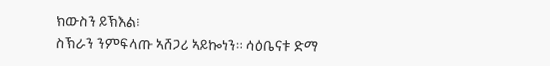ክውስን ይኽእል፧
ስኽራን ንምፍላጡ ኣሸጋሪ ኣይኰነን። ሳዕቤናቱ ድማ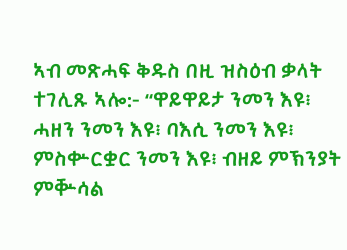ኣብ መጽሓፍ ቅዱስ በዚ ዝስዕብ ቃላት ተገሊጹ ኣሎ:- “ዋይዋይታ ንመን እዩ፧ ሓዘን ንመን እዩ፧ ባእሲ ንመን እዩ፧ ምስቍርቋር ንመን እዩ፧ ብዘይ ምኽንያት ምቝሳል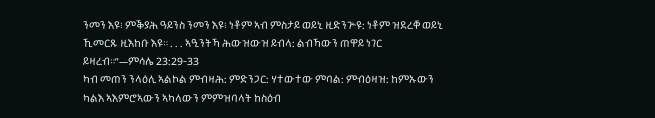ንመን እዩ፧ ምቕያሕ ዓይንስ ንመን እዩ፧ ነቶም ኣብ ምስታይ ወይኒ ዚድንጕዩ: ነቶም ዝደረቐ ወይኒ ኺመርጹ ዚእከቡ እዩ። . . . ኣዒንትኻ ሕውዝውዝ ይብላ: ልብኻውን ጠዋይ ነገር ይዛረብ።”—ምሳሌ 23:29-33
ካብ መጠን ንላዕሊ ኣልኮል ምብዛሕ: ምድንጋር: ሃተውተው ምባል: ምብዕዛዝ: ከምኡውን ካልእ ኣእምሮኣውን ኣካላውን ምምዝባላት ከስዕብ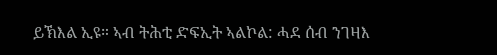ይኽእል ኢዩ። ኣብ ትሕቲ ድፍኢት ኣልኮል: ሓደ ሰብ ንገዛእ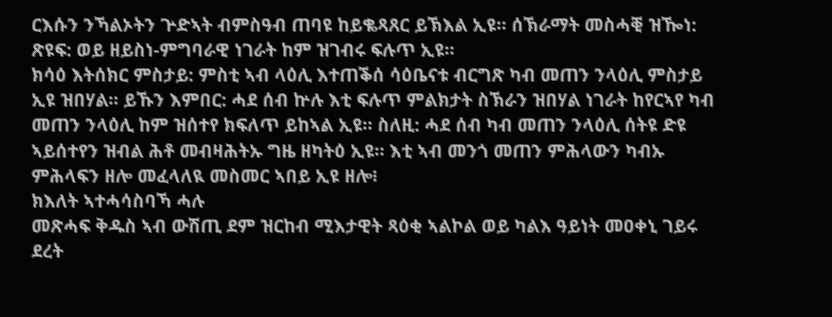ርእሱን ንኻልኦትን ጕድኣት ብምስዓብ ጠባዩ ከይቈጻጸር ይኽእል ኢዩ። ሰኽራማት መስሓቒ ዝዀነ: ጽዩፍ: ወይ ዘይስነ-ምግባራዊ ነገራት ከም ዝገብሩ ፍሉጥ ኢዩ።
ክሳዕ እትሰክር ምስታይ: ምስቲ ኣብ ላዕሊ እተጠቕሰ ሳዕቤናቱ ብርግጽ ካብ መጠን ንላዕሊ ምስታይ ኢዩ ዝበሃል። ይኹን እምበር: ሓደ ሰብ ኵሉ እቲ ፍሉጥ ምልክታት ስኽራን ዝበሃል ነገራት ከየርኣየ ካብ መጠን ንላዕሊ ከም ዝሰተየ ክፍለጥ ይከኣል ኢዩ። ስለዚ: ሓደ ሰብ ካብ መጠን ንላዕሊ ሰትዩ ድዩ ኣይሰተየን ዝብል ሕቶ መብዛሕትኡ ግዜ ዘካትዕ ኢዩ። እቲ ኣብ መንጎ መጠን ምሕላውን ካብኡ ምሕላፍን ዘሎ መፈላለዪ መስመር ኣበይ ኢዩ ዘሎ፧
ክእለት ኣተሓሳስባኻ ሓሉ
መጽሓፍ ቅዱስ ኣብ ውሽጢ ደም ዝርከብ ሚእታዊት ጻዕቂ ኣልኮል ወይ ካልእ ዓይነት መዐቀኒ ገይሩ ደረት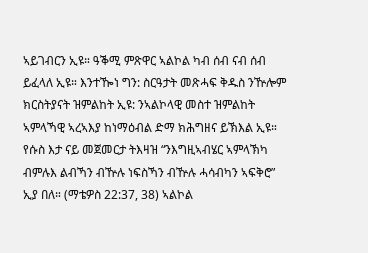ኣይገብርን ኢዩ። ዓቕሚ ምጽዋር ኣልኮል ካብ ሰብ ናብ ሰብ ይፈላለ ኢዩ። እንተዀነ ግን: ስርዓታት መጽሓፍ ቅዱስ ንዅሎም ክርስትያናት ዝምልከት ኢዩ: ንኣልኮላዊ መስተ ዝምልከት ኣምላኻዊ ኣረኣእያ ከነማዕብል ድማ ክሕግዘና ይኽእል ኢዩ።
የሱስ እታ ናይ መጀመርታ ትእዛዝ “ንእግዚኣብሄር ኣምላኽካ ብምሉእ ልብኻን ብዅሉ ነፍስኻን ብዅሉ ሓሳብካን ኣፍቅሮ” ኢያ በለ። (ማቴዎስ 22:37, 38) ኣልኮል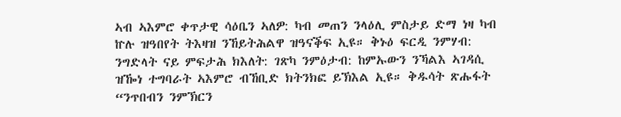ኣብ ኣእምሮ ቀጥታዊ ሳዕቤን ኣለዎ: ካብ መጠን ንላዕሊ ምስታይ ድማ ነዛ ካብ ኵሉ ዝዓበየት ትእዛዝ ንኸይትሕልዋ ዝዓናቕፍ ኢዩ። ቅኑዕ ፍርዲ ንምሃብ: ንግድላት ናይ ምፍታሕ ክእለት: ገጽካ ንምዕታብ: ከምኡውን ንኻልእ ኣገዳሲ ዝዀነ ተግባራት ኣእምሮ ብኸቢድ ክትንክፎ ይኽእል ኢዩ። ቅዱሳት ጽሑፋት “ንጥበብን ንምኽርን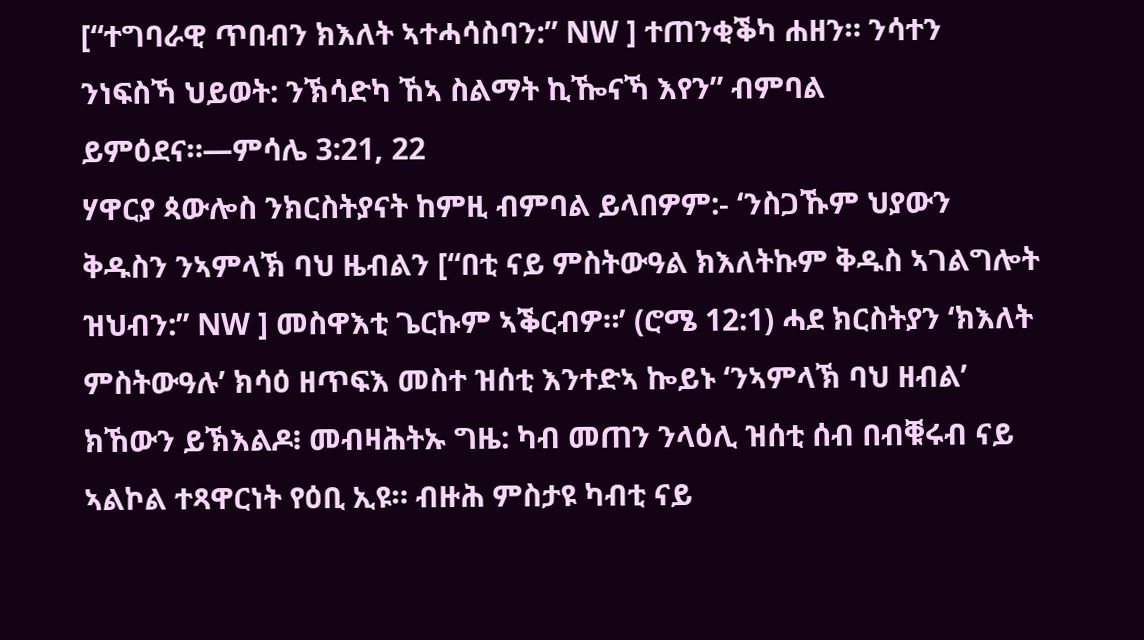[“ተግባራዊ ጥበብን ክእለት ኣተሓሳስባን:” NW ] ተጠንቂቕካ ሐዘን። ንሳተን ንነፍስኻ ህይወት: ንኽሳድካ ኸኣ ስልማት ኪዀናኻ እየን” ብምባል ይምዕደና።—ምሳሌ 3:21, 22
ሃዋርያ ጳውሎስ ንክርስትያናት ከምዚ ብምባል ይላበዎም:- ‘ንስጋኹም ህያውን ቅዱስን ንኣምላኽ ባህ ዜብልን [“በቲ ናይ ምስትውዓል ክእለትኩም ቅዱስ ኣገልግሎት ዝህብን:” NW ] መስዋእቲ ጌርኩም ኣቕርብዎ።’ (ሮሜ 12:1) ሓደ ክርስትያን ‘ክእለት ምስትውዓሉ’ ክሳዕ ዘጥፍእ መስተ ዝሰቲ እንተድኣ ኰይኑ ‘ንኣምላኽ ባህ ዘብል’ ክኸውን ይኽእልዶ፧ መብዛሕትኡ ግዜ: ካብ መጠን ንላዕሊ ዝሰቲ ሰብ በብቑሩብ ናይ ኣልኮል ተጻዋርነት የዕቢ ኢዩ። ብዙሕ ምስታዩ ካብቲ ናይ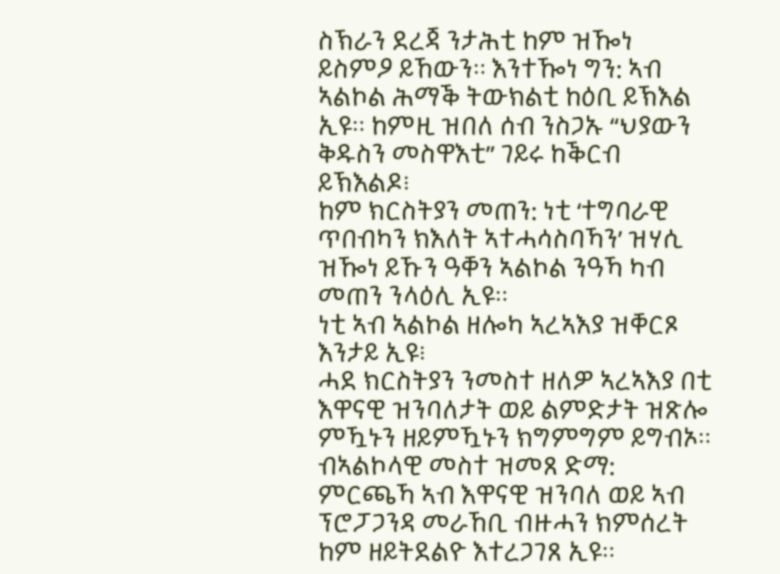ስኽራን ደረጃ ንታሕቲ ከም ዝዀነ ይስምዖ ይኸውን። እንተዀነ ግን: ኣብ ኣልኮል ሕማቕ ትውክልቲ ከዕቢ ይኽእል ኢዩ። ከምዚ ዝበለ ሰብ ንስጋኡ “ህያውን ቅዱስን መስዋእቲ” ገይሩ ከቕርብ ይኽእልዶ፧
ከም ክርስትያን መጠን: ነቲ ‘ተግባራዊ ጥበብካን ክእለት ኣተሓሳስባኻን’ ዝሃሲ ዝዀነ ይኹን ዓቐን ኣልኮል ንዓኻ ካብ መጠን ንላዕሊ ኢዩ።
ነቲ ኣብ ኣልኮል ዘሎካ ኣረኣእያ ዝቐርጾ እንታይ ኢዩ፧
ሓደ ክርስትያን ንመስተ ዘለዎ ኣረኣእያ በቲ እዋናዊ ዝንባለታት ወይ ልምድታት ዝጽሎ ምዃኑን ዘይምዃኑን ክግምግም ይግብኦ። ብኣልኮላዊ መስተ ዝመጸ ድማ: ምርጫኻ ኣብ እዋናዊ ዝንባለ ወይ ኣብ ፕሮፓጋንዳ መራኸቢ ብዙሓን ክምሰረት ከም ዘይትደልዮ እተረጋገጸ ኢዩ።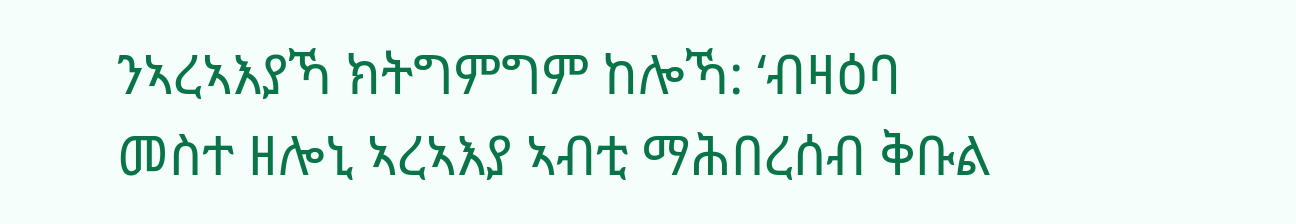ንኣረኣእያኻ ክትግምግም ከሎኻ: ‘ብዛዕባ መስተ ዘሎኒ ኣረኣእያ ኣብቲ ማሕበረሰብ ቅቡል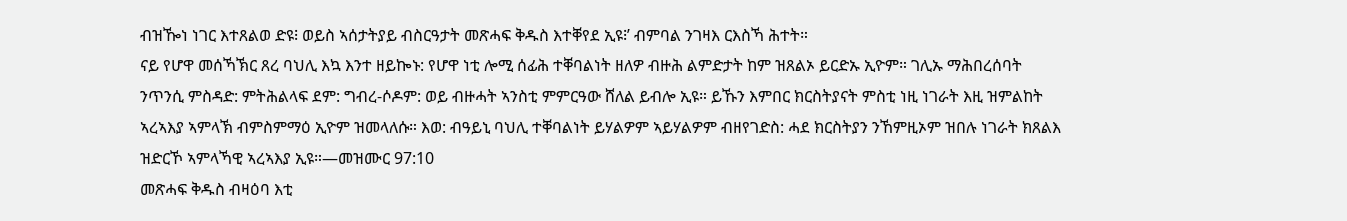ብዝዀነ ነገር እተጸልወ ድዩ፧ ወይስ ኣሰታትያይ ብስርዓታት መጽሓፍ ቅዱስ እተቐየደ ኢዩ፧’ ብምባል ንገዛእ ርእስኻ ሕተት።
ናይ የሆዋ መሰኻኽር ጸረ ባህሊ እኳ እንተ ዘይኰኑ: የሆዋ ነቲ ሎሚ ሰፊሕ ተቐባልነት ዘለዎ ብዙሕ ልምድታት ከም ዝጸልኦ ይርድኡ ኢዮም። ገሊኡ ማሕበረሰባት ንጥንሲ ምስዳድ: ምትሕልላፍ ደም: ግብረ-ሶዶም: ወይ ብዙሓት ኣንስቲ ምምርዓው ሸለል ይብሎ ኢዩ። ይኹን እምበር ክርስትያናት ምስቲ ነዚ ነገራት እዚ ዝምልከት ኣረኣእያ ኣምላኽ ብምስምማዕ ኢዮም ዝመላለሱ። እወ: ብዓይኒ ባህሊ ተቐባልነት ይሃልዎም ኣይሃልዎም ብዘየገድስ: ሓደ ክርስትያን ንኸምዚኦም ዝበሉ ነገራት ክጸልእ ዝድርኾ ኣምላኻዊ ኣረኣእያ ኢዩ።—መዝሙር 97:10
መጽሓፍ ቅዱስ ብዛዕባ እቲ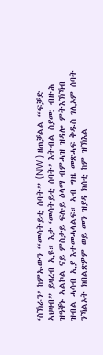‘ስኽራን’ ከምኡውን “መሳትይቲ ሰባት” (NW ) ዘጠቓልል “ፍቓድ ኣህዛብ” ይዛረብ ኢዩ። እታ ‘መሳትይቲ ሰባት’ እትብል ስያመ: ብዙሕ ዝዓቐኑ ኣልኮል ናይ ምስታይ ፍሉይ ዕላማ ብምሓዝ ዝዳሎ ምትእኽኻብ ዝብል ሓሳብ ኢያ እተመሓላልፍ። ኣብ ግዜ መጽሓፍ ቅዱስ ገሊኦም ሰባት ንኻልኦት ክበልጽዎም ወይ መን ዝያዳ ክሰቲ ከም ዝኽእል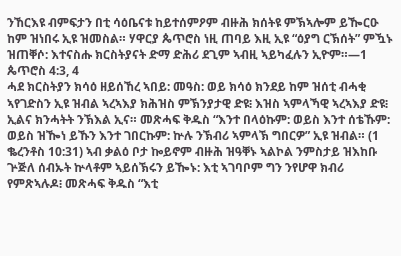ንኸርእዩ ብምፍታን በቲ ሳዕቤናቱ ከይተሰምዖም ብዙሕ ክሰትዩ ምኽኣሎም ይዀርዑ ከም ዝነበሩ ኢዩ ዝመስል። ሃዋርያ ጴጥሮስ ነዚ ጠባይ እዚ ኢዩ “ዕያግ ርኽሰት” ምዃኑ ዝጠቐሶ: እተናስሑ ክርስትያናት ድማ ድሕሪ ደጊም ኣብዚ ኣይካፈሉን ኢዮም።—1 ጴጥሮስ 4:3, 4
ሓደ ክርስትያን ክሳዕ ዘይሰኸረ ኣበይ: መዓስ: ወይ ክሳዕ ክንደይ ከም ዝሰቲ ብሓቂ ኣየገድስን ኢዩ ዝብል ኣረኣእያ ክሕዝስ ምኽንያታዊ ድዩ፧ እዝስ ኣምላኻዊ ኣረኣእያ ድዩ፧ ኢልና ክንሓትት ንኽእል ኢና። መጽሓፍ ቅዱስ “እንተ በላዕኩም: ወይስ እንተ ሰቴኹም: ወይስ ዝዀነ ይኹን እንተ ገበርኩም: ኵሉ ንኽብሪ ኣምላኽ ግበርዎ” ኢዩ ዝብል። (1 ቈረንቶስ 10:31) ኣብ ቃልዕ ቦታ ኰይኖም ብዙሕ ዝዓቐኑ ኣልኮል ንምስታይ ዝእከቡ ጕጅለ ሰብኡት ኵላቶም ኣይሰኽሩን ይዀኑ: እቲ ኣገባቦም ግን ንየሆዋ ክብሪ የምጽኣሉዶ፧ መጽሓፍ ቅዱስ “እቲ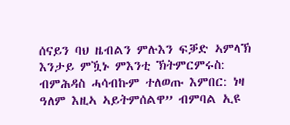ሰናይን ባህ ዜብልን ምሉእን ፍቓድ ኣምላኽ እንታይ ምዃኑ ምእንቲ ኽትምርምሩስ: ብምሕዳስ ሓሳብኩም ተለወጡ እምበር: ነዛ ዓለም እዚኣ ኣይትምሰልዋ” ብምባል ኢዩ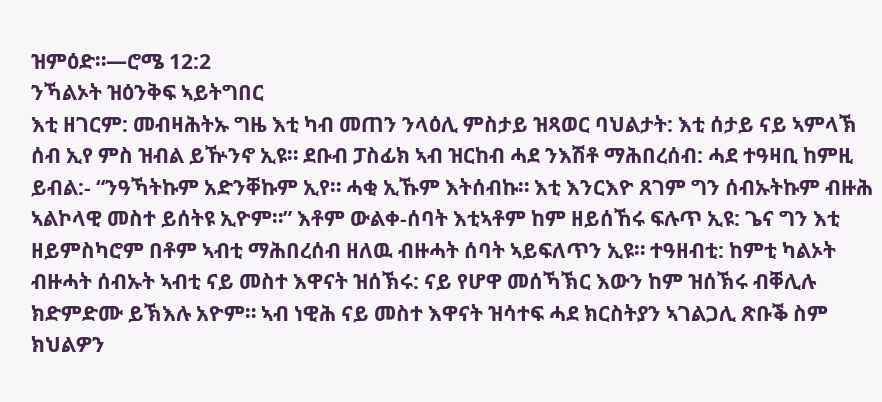ዝምዕድ።—ሮሜ 12:2
ንኻልኦት ዝዕንቅፍ ኣይትግበር
እቲ ዘገርም: መብዛሕትኡ ግዜ እቲ ካብ መጠን ንላዕሊ ምስታይ ዝጻወር ባህልታት: እቲ ሰታይ ናይ ኣምላኽ ሰብ ኢየ ምስ ዝብል ይዅንኖ ኢዩ። ደቡብ ፓስፊክ ኣብ ዝርከብ ሓደ ንእሽቶ ማሕበረሰብ: ሓደ ተዓዛቢ ከምዚ ይብል:- “ንዓኻትኩም አድንቐኩም ኢየ። ሓቂ ኢኹም እትሰብኩ። እቲ እንርእዮ ጸገም ግን ሰብኡትኩም ብዙሕ ኣልኮላዊ መስተ ይሰትዩ ኢዮም።” እቶም ውልቀ-ሰባት እቲኣቶም ከም ዘይሰኸሩ ፍሉጥ ኢዩ: ጌና ግን እቲ ዘይምስካሮም በቶም ኣብቲ ማሕበረሰብ ዘለዉ ብዙሓት ሰባት ኣይፍለጥን ኢዩ። ተዓዘብቲ: ከምቲ ካልኦት ብዙሓት ሰብኡት ኣብቲ ናይ መስተ እዋናት ዝሰኽሩ: ናይ የሆዋ መሰኻኽር እውን ከም ዝሰኽሩ ብቐሊሉ ክድምድሙ ይኽእሉ አዮም። ኣብ ነዊሕ ናይ መስተ እዋናት ዝሳተፍ ሓደ ክርስትያን ኣገልጋሊ ጽቡቕ ስም ክህልዎን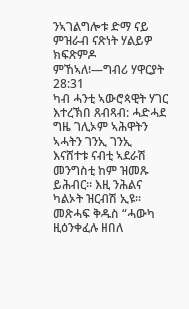ንኣገልግሎቱ ድማ ናይ ምዝራብ ናጽነት ሃልይዎ ክፍጽምዶ ምኸኣለ፧—ግብሪ ሃዋርያት 28:31
ካብ ሓንቲ ኣውሮጳዊት ሃገር እተረኽበ ጸብጻብ: ሓድሓደ ግዜ ገሊኦም ኣሕዋትን ኣሓትን ገንኢ ገንኢ እናሸተቱ ናብቲ ኣደራሽ መንግስቲ ከም ዝመጹ ይሕብር። እዚ ንሕልና ካልኦት ዝርብሽ ኢዩ። መጽሓፍ ቅዱስ “ሓውካ ዚዕንቀፈሉ ዘበለ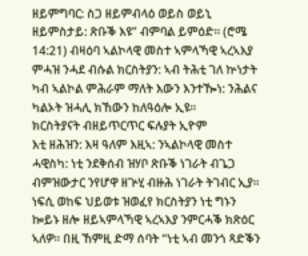ዘይምግባር: ስጋ ዘይምብላዕ ወይስ ወይኒ ዘይምስታይ: ጽቡቕ እዩ” ብምባል ይምዕድ። (ሮሜ 14:21) ብዛዕባ ኣልኮላዊ መስተ ኣምላኻዊ ኣረኣእያ ምሓዝ ንሓደ ብሱል ክርስትያን: ኣብ ትሕቲ ገለ ኵነታት ካብ ኣልኮል ምሕራም ማለት እውን እንተዀነ: ንሕልና ካልኦት ዝሓሊ ክኸውን ከለዓዕሎ ኢዩ።
ክርስትያናት ብዘይጥርጥር ፍሉያት ኢዮም
እቲ ዘሕዝን: እዛ ዓለም እዚኣ: ንኣልኮላዊ መስተ ሓዊስካ: ነቲ ንደቅሰብ ዝሃቦ ጽቡቕ ነገራት ብጌጋ ብምዝውታር ንየሆዋ ዘጕሂ ብዙሕ ነገራት ትገብር ኢያ። ነፍሲ ወከፍ ህይወቱ ዝወፈየ ክርስትያን ነቲ ግኑን ኰይኑ ዘሎ ዘይኣምላኻዊ ኣረኣእያ ንምርሓቕ ክጽዕር ኣለዎ። በዚ ኸምዚ ድማ ሰባት “ነቲ ኣብ መንጎ ጻድቕን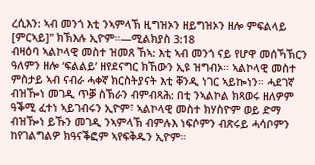ረሲእን: ኣብ መንጎ እቲ ንኣምላኽ ዚግዝኦን ዘይግዝኦን ዘሎ ምፍልላይ [ምርኣይ]” ክኽእሉ ኢዮም።—ሚልክያስ 3:18
ብዛዕባ ኣልኮላዊ መስተ ዝመጸ ኸኣ: እቲ ኣብ መንጎ ናይ የሆዋ መሰኻኽርን ዓለምን ዘሎ ‘ፍልልይ’ ዘየደናግር ክኸውን ኢዩ ዝግብኦ። ኣልኮላዊ መስተ ምስታይ ኣብ ናብራ ሓቀኛ ክርስትያናት እቲ ቐንዲ ነገር ኣይኰነን። ሓደገኛ ብዝዀነ መገዲ ጥቓ ስኽራን ብምብጻሕ: በቲ ንኣልኮል ክጻወሩ ዘለዎም ዓቕሚ ፈተነ ኣይገብሩን ኢዮም፣ ኣልኮላዊ መስተ ክሃስዮም ወይ ድማ ብዝዀነ ይኹን መገዲ ንኣምላኽ ብምሉእ ነፍሶምን ብጽሩይ ሓሳቦምን ከየገልግልዎ ክዓናቕፎም ኣየፍቅዱን ኢዮም።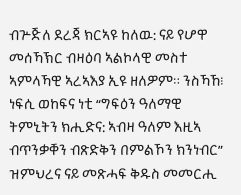ብጕጅለ ደረጃ ክርኣዩ ከለዉ: ናይ የሆዋ መሰኻኽር ብዛዕባ ኣልኮላዊ መስተ ኣምላኻዊ ኣረኣእያ ኢዩ ዘለዎም። ንስኻኸ፧ ነፍሲ ወከፍና ነቲ “ግፍዕን ዓለማዊ ትምኒትን ክሒድና: ኣብዛ ዓለም እዚኣ ብጥንቃቐን ብጽድቅን በምልኾን ክንነብር” ዝምህረና ናይ መጽሓፍ ቅዱስ መመርሒ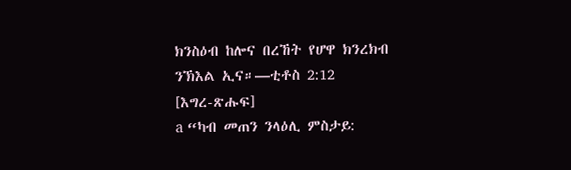ክንስዕብ ከሎና በረኸት የሆዋ ክንረክብ ንኽእል ኢና።—ቲቶስ 2:12
[እግረ-ጽሑፍ]
a “ካብ መጠን ንላዕሊ ምስታይ: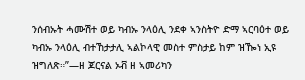ንሰብኡት ሓሙሽተ ወይ ካብኡ ንላዕሊ ንደቀ ኣንስትዮ ድማ ኣርባዕተ ወይ ካብኡ ንላዕሊ ብተኸታታሊ ኣልኮላዊ መስተ ምስታይ ከም ዝዀነ ኢዩ ዝግለጽ።”—ዘ ጆርናል ኦቭ ዘ ኣመሪካን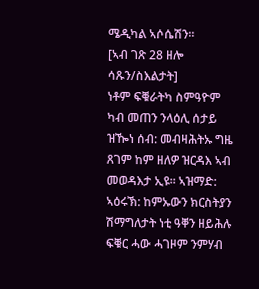ሜዲካል ኣሶሴሽን።
[ኣብ ገጽ 28 ዘሎ ሳጹን/ስእልታት]
ነቶም ፍቑራትካ ስምዓዮም
ካብ መጠን ንላዕሊ ሰታይ ዝዀነ ሰብ: መብዛሕትኡ ግዜ ጸገም ከም ዘለዎ ዝርዳእ ኣብ መወዳእታ ኢዩ። ኣዝማድ: ኣዕሩኽ: ከምኡውን ክርስትያን ሽማግለታት ነቲ ዓቐን ዘይሕሉ ፍቑር ሓው ሓገዞም ንምሃብ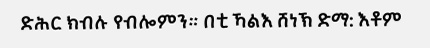ድሕር ክብሉ የብሎምን። በቲ ኻልእ ሸነኽ ድማ: እቶም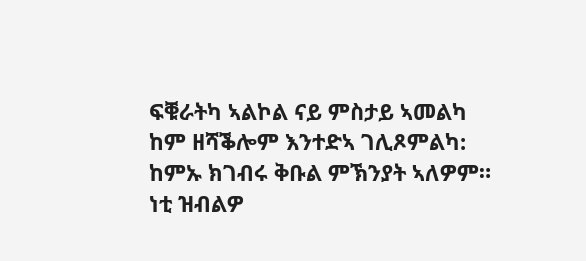ፍቑራትካ ኣልኮል ናይ ምስታይ ኣመልካ ከም ዘሻቕሎም እንተድኣ ገሊጾምልካ: ከምኡ ክገብሩ ቅቡል ምኽንያት ኣለዎም። ነቲ ዝብልዎ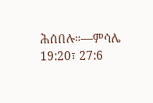ሕሰበሉ።—ምሳሌ 19:20፣ 27:6